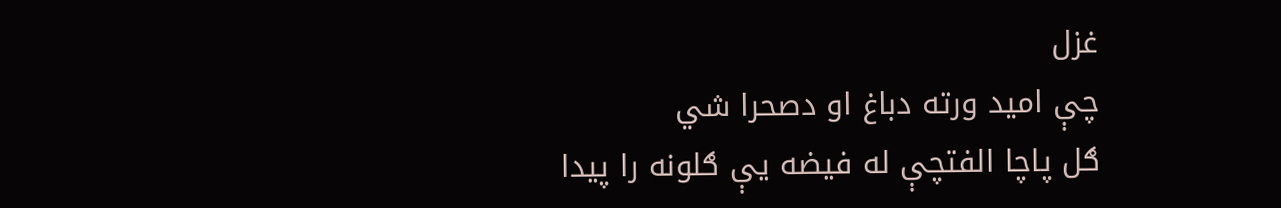غزل
چې امید ورته دباغ او دصحرا شي
ګل پاچا الفتچې له فیضه یې ګلونه را پیدا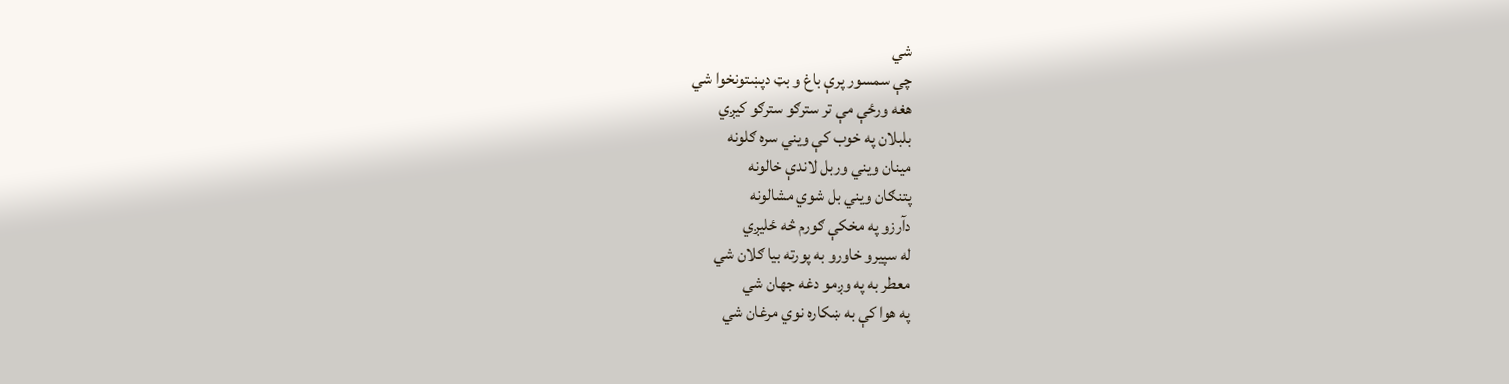شي
چې سمسور پرې باغ و بټ دپښتونخوا شي
هغه ورځې مې تر سترګو سترګو کیږي
بلبلان په خوب کې ویني سره ګلونه
مینان ویني وربل لاندې خالونه
پتنګان ویني بل شوي مشالونه
دآرزو په مخکې ګورم څه ځلیږي
له سپیرو خاورو به پورته بیا ګلان شي
معطر به په وږمو دغه جهان شي
په هوا کې به ښکاره نوي مرغان شي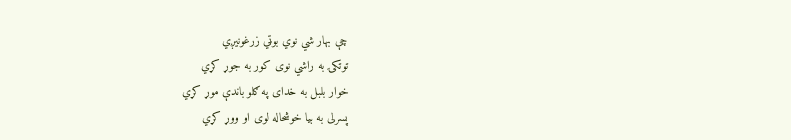چې بهار شي نوي بوټي زرغونیږي
توتکۍ به راشي نوی کور به جوړ کړي
خوار بلبل به خدای په ګلو باندې موړ کړي
پسرلی به بیا خوشحاله لوی او ووړ کړي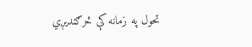تحول په زمانه کې څرګندیږي